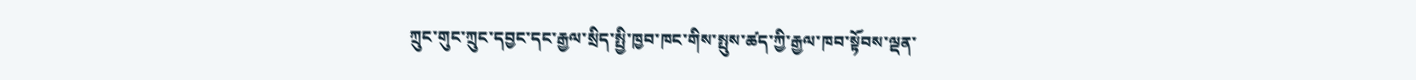ཀྲུང་གུང་ཀྲུང་དབྱང་དང་རྒྱལ་སྲིད་སྤྱི་ཁྱབ་ཁང་གིས་སྤུས་ཚད་ཀྱི་རྒྱལ་ཁབ་སྟོབས་ལྡན་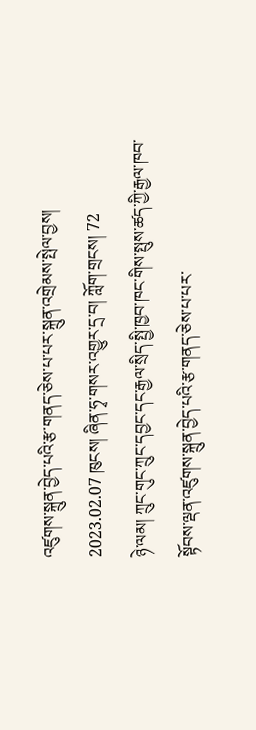འཛུགས་སྐྲུན་བྱེད་པའི་རྩ་གནད་ཅེས་པ་པར་སྐྲུན་འགྲེམས་སྤེལ་བྱས།
2023.02.07 ཁུངས། ཞིན་ཧྭ་གསར་འགྱུར་དྲ་བ། ཀློག་གྲངས། 72
ཉེ་ལམ། ཀྲུང་གུང་ཀྲུང་དབྱང་དང་རྒྱལ་སྲིད་སྤྱི་ཁྱབ་ཁང་གིས་སྤུས་ཚད་ཀྱི་རྒྱལ་ཁབ་སྟོབས་ལྡན་འཛུགས་སྐྲུན་བྱེད་པའི་རྩ་གནད་ཅེས་པ་པར་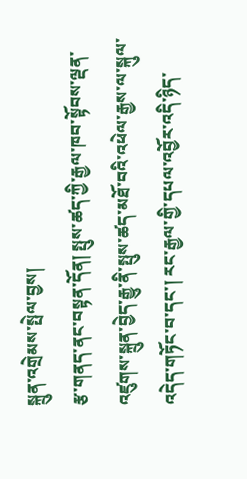སྐྲུན་འགྲེམས་སྤེལ་བྱས།
རྩ་གནད་ནང་བསྟན་དོན། སྤུས་ཚད་ཀྱི་རྒྱལ་ཁབ་སྟོབས་ལྡན་འཛུགས་སྐྲུན་བྱེད་རྒྱུ་ནི་སྤུས་ཚད་མཐོ་བའི་འཕེལ་རྒྱས་ལ་སྐུལ་འདེད་གཏོང་བ་དང་། རང་རྒྱལ་གྱི་དཔལ་འབྱོར་འདི་ཉིད་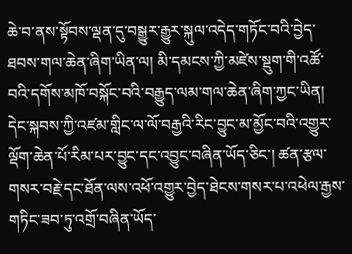ཆེ་བ་ནས་སྟོབས་ལྡན་དུ་བསྒྱུར་རྒྱུར་སྐུལ་འདེད་གཏོང་བའི་བྱེད་ཐབས་གལ་ཆེན་ཞིག་ཡིན་ལ། མི་དམངས་ཀྱི་མཛེས་སྡུག་གི་འཚོ་བའི་དགོས་མཁོ་བསྐོང་བའི་བརྒྱུད་ལམ་གལ་ཆེན་ཞིག་ཀྱང་ཡིན། དེང་སྐབས་ཀྱི་འཛམ་གླིང་ལ་ལོ་བརྒྱའི་རིང་བྱུང་མ་མྱོང་བའི་འགྱུར་ལྡོག་ཆེན་པོ་རིམ་པར་བྱུང་དང་འབྱུང་བཞིན་ཡོད་ཅིང་། ཚན་རྩལ་གསར་བརྗེ་དང་ཐོན་ལས་འཕོ་འགྱུར་བྱེད་ཐེངས་གསར་པ་འཕེལ་རྒྱས་གཏིང་ཟབ་ཏུ་འགྲོ་བཞིན་ཡོད་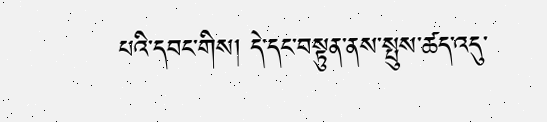པའི་དབང་གིས། དེ་དང་བསྟུན་ནས་སྤུས་ཚད་འདུ་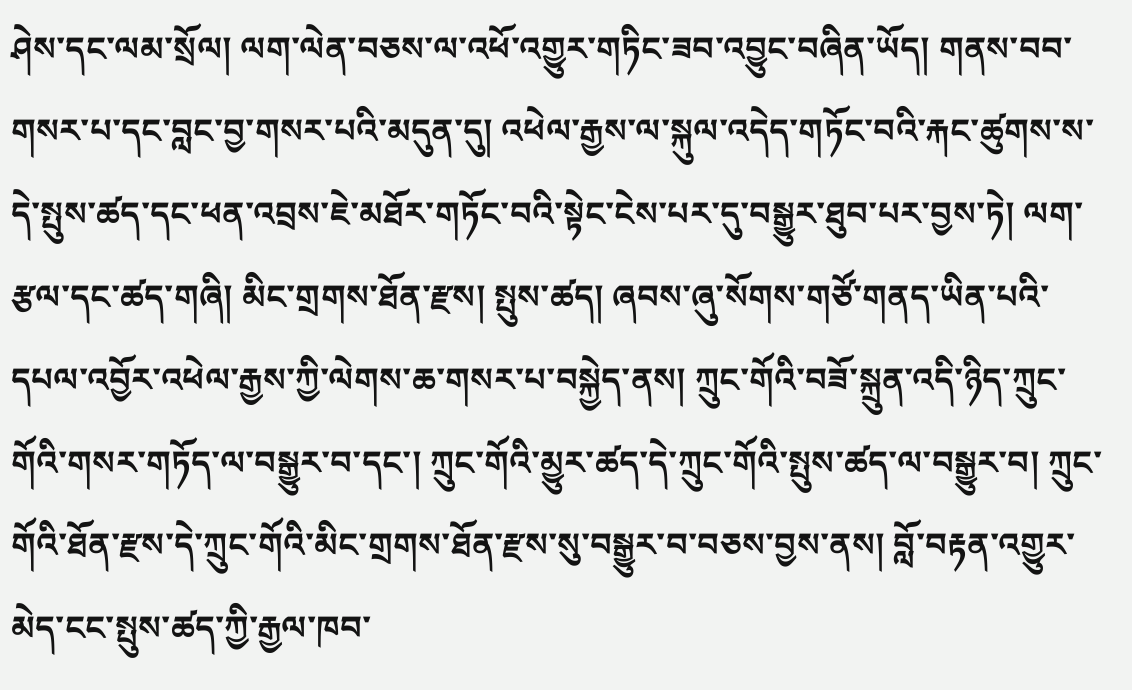ཤེས་དང་ལམ་སྲོལ། ལག་ལེན་བཅས་ལ་འཕོ་འགྱུར་གཏིང་ཟབ་འབྱུང་བཞིན་ཡོད། གནས་བབ་གསར་པ་དང་བླང་བྱ་གསར་པའི་མདུན་དུ། འཕེལ་རྒྱས་ལ་སྐུལ་འདེད་གཏོང་བའི་རྐང་ཚུགས་ས་དེ་སྤུས་ཚད་དང་ཕན་འབྲས་ཇེ་མཐོར་གཏོང་བའི་སྟེང་ངེས་པར་དུ་བསྒྱུར་ཐུབ་པར་བྱས་ཏེ། ལག་རྩལ་དང་ཚད་གཞི། མིང་གྲགས་ཐོན་རྫས། སྤུས་ཚད། ཞབས་ཞུ་སོགས་གཙོ་གནད་ཡིན་པའི་དཔལ་འབྱོར་འཕེལ་རྒྱས་ཀྱི་ལེགས་ཆ་གསར་པ་བསྐྱེད་ནས། ཀྲུང་གོའི་བཟོ་སྐྲུན་འདི་ཉིད་ཀྲུང་གོའི་གསར་གཏོད་ལ་བསྒྱུར་བ་དང་། ཀྲུང་གོའི་མྱུར་ཚད་དེ་ཀྲུང་གོའི་སྤུས་ཚད་ལ་བསྒྱུར་བ། ཀྲུང་གོའི་ཐོན་རྫས་དེ་ཀྲུང་གོའི་མིང་གྲགས་ཐོན་རྫས་སུ་བསྒྱུར་བ་བཅས་བྱས་ནས། བློ་བརྟན་འགྱུར་མེད་ངང་སྤུས་ཚད་ཀྱི་རྒྱལ་ཁབ་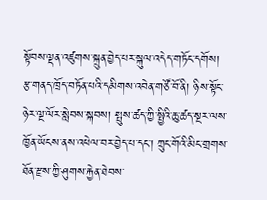སྟོབས་ལྡན་འཛུགས་སྐྲུན་བྱེད་པར་སྐུལ་འདེད་གཏོང་དགོས།
རྩ་གནད་ཁྲོད་བཏོན་པའི་དམིགས་འབེན་གཙོ་བོ་ནི། ཉིས་སྟོང་ཉེར་ལྔ་ལོར་སླེབས་སྐབས། སྤུས་ཚད་ཀྱི་སྤྱིའི་ཆུ་ཚད་སྔར་ལས་ཁྱོན་ཡོངས་ནས་འཕེལ་བར་བྱེད་པ་དང་། ཀྲུང་གོའི་མིང་གྲགས་ཐོན་རྫས་ཀྱི་ཤུགས་རྐྱེན་ཐེབས་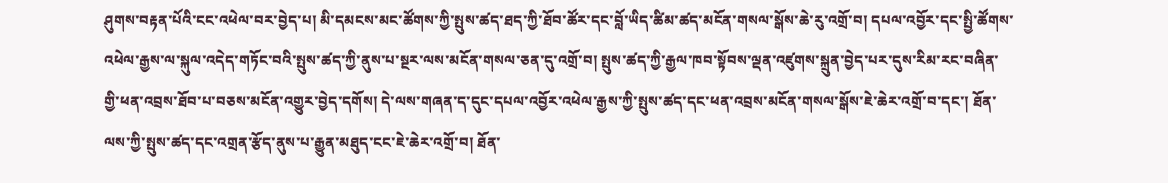ཤུགས་བརྟན་པོའི་ངང་འཕེལ་བར་བྱེད་པ། མི་དམངས་མང་ཚོགས་ཀྱི་སྤུས་ཚད་ཐད་ཀྱི་ཐོབ་ཚོར་དང་བློ་ཡིད་ཚིམ་ཚད་མངོན་གསལ་སྒོས་ཆེ་རུ་འགྲོ་བ། དཔལ་འབྱོར་དང་སྤྱི་ཚོགས་འཕེལ་རྒྱས་ལ་སྐུལ་འདེད་གཏོང་བའི་སྤུས་ཚད་ཀྱི་ནུས་པ་སྔར་ལས་མངོན་གསལ་ཅན་དུ་འགྲོ་བ། སྤུས་ཚད་ཀྱི་རྒྱལ་ཁབ་སྟོབས་ལྡན་འཛུགས་སྐྲུན་བྱེད་པར་དུས་རིམ་རང་བཞིན་གྱི་ཕན་འབྲས་ཐོབ་པ་བཅས་མངོན་འགྱུར་བྱེད་དགོས། དེ་ལས་གཞན་ད་དུང་དཔལ་འབྱོར་འཕེལ་རྒྱས་ཀྱི་སྤུས་ཚད་དང་ཕན་འབྲས་མངོན་གསལ་སྒོས་ཇེ་ཆེར་འགྲོ་བ་དང་། ཐོན་ལས་ཀྱི་སྤུས་ཚད་དང་འགྲན་རྩོད་ནུས་པ་རྒྱུན་མཐུད་ངང་ཇེ་ཆེར་འགྲོ་བ། ཐོན་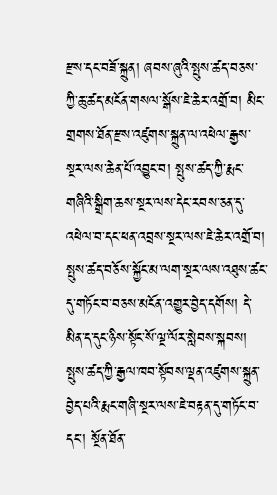རྫས་དང་བཟོ་སྐྲུན། ཞབས་ཞུའི་སྤུས་ཚད་བཅས་ཀྱི་ཆུ་ཚད་མངོན་གསལ་སྒོས་ཇེ་ཆེར་འགྲོ་བ། མིང་གྲགས་ཐོན་རྫས་འཛུགས་སྐྲུན་ལ་འཕེལ་རྒྱས་སྔར་ལས་ཆེན་པོ་འབྱུང་བ། སྤུས་ཚད་ཀྱི་རྨང་གཞིའི་སྒྲིག་ཆས་སྔར་ལས་དེང་རབས་ཅན་དུ་འཕེལ་བ་དང་ཕན་འབྲས་སྔར་ལས་ཇེ་ཆེར་འགྲོ་བ། སྤུས་ཚད་བཅོས་སྐྱོང་མ་ལག་སྔར་ལས་འཐུས་ཚང་དུ་གཏོང་བ་བཅས་མངོན་འགྱུར་བྱེད་དགོས། དེ་མིན་ད་དུང་ཉིས་སྟོང་སོ་ལྔ་ལོར་སླེབས་སྐབས། སྤུས་ཚད་ཀྱི་རྒྱལ་ཁབ་སྟོབས་ལྡན་འཛུགས་སྐྲུན་བྱེད་པའི་རྨང་གཞི་སྔར་ལས་ཇེ་བརྟན་དུ་གཏོང་བ་དང་། སྔོན་ཐོན་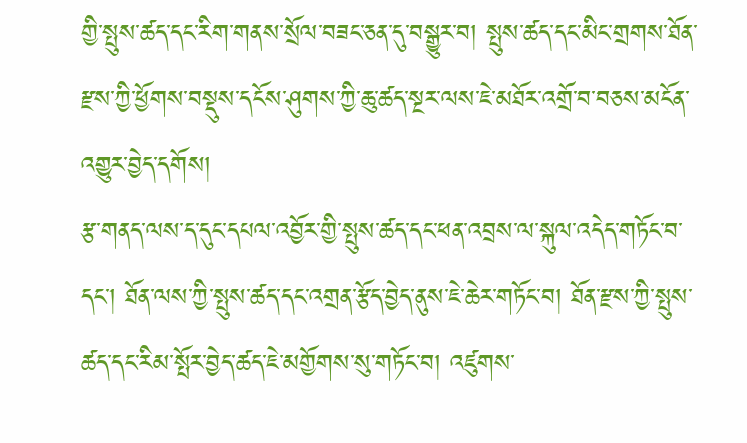གྱི་སྤུས་ཚད་དང་རིག་གནས་སྲོལ་བཟང་ཅན་དུ་བསྒྱུར་བ། སྤུས་ཚད་དང་མིང་གྲགས་ཐོན་རྫས་ཀྱི་ཕྱོགས་བསྡུས་དངོས་ཤུགས་ཀྱི་ཆུ་ཚད་སྔར་ལས་ཇེ་མཐོར་འགྲོ་བ་བཅས་མངོན་འགྱུར་བྱེད་དགོས།
རྩ་གནད་ལས་ད་དུང་དཔལ་འབྱོར་གྱི་སྤུས་ཚད་དང་ཕན་འབྲས་ལ་སྐུལ་འདེད་གཏོང་བ་དང་། ཐོན་ལས་ཀྱི་སྤུས་ཚད་དང་འགྲན་རྩོད་བྱེད་ནུས་ཇེ་ཆེར་གཏོང་བ། ཐོན་རྫས་ཀྱི་སྤུས་ཚད་དང་རིམ་སྤོར་བྱེད་ཚད་ཇེ་མགྱོགས་སུ་གཏོང་བ། འཛུགས་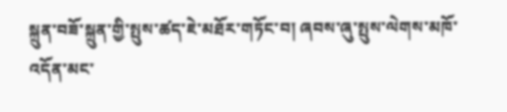སྐྲུན་བཟོ་སྐྲུན་གྱི་སྤུས་ཚད་ཇེ་མཐོར་གཏོང་བ། ཞབས་ཞུ་སྤུས་ལེགས་མཁོ་འདོན་མང་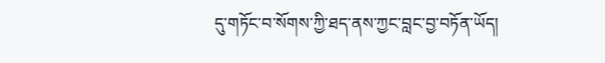དུ་གཏོང་བ་སོགས་ཀྱི་ཐད་ནས་ཀྱང་བླང་བྱ་བཏོན་ཡོད།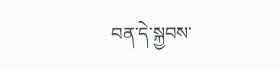བན་དེ་སྐྱབས་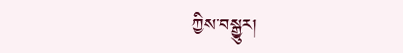ཀྱིས་བསྒྱུར།